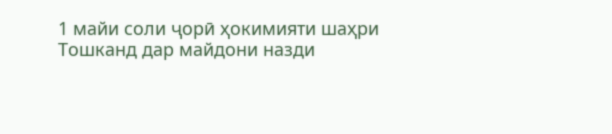1 майи соли ҷорӣ ҳокимияти шаҳри Тошканд дар майдони назди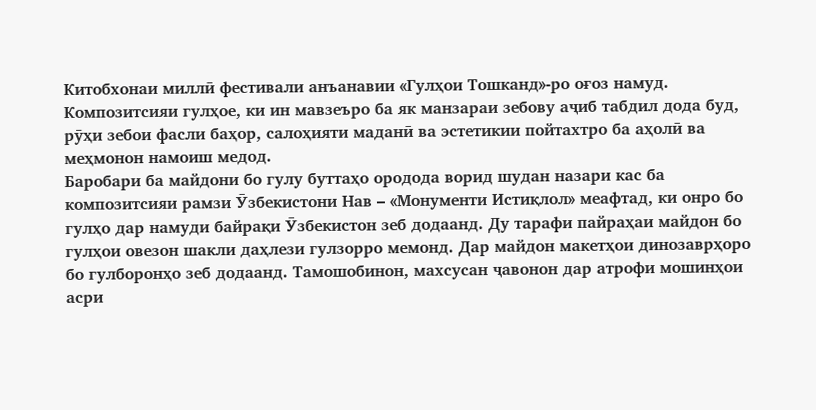Китобхонаи миллӣ фестивали анъанавии «Гулҳои Тошканд»-ро оғоз намуд.
Композитсияи гулҳое, ки ин мавзеъро ба як манзараи зебову аҷиб табдил дода буд, рӯҳи зебои фасли баҳор, салоҳияти маданӣ ва эстетикии пойтахтро ба аҳолӣ ва меҳмонон намоиш медод.
Баробари ба майдони бо гулу буттаҳо ородода ворид шудан назари кас ба композитсияи рамзи Ӯзбекистони Нав – «Монументи Истиқлол» меафтад, ки онро бо гулҳо дар намуди байрақи Ӯзбекистон зеб додаанд. Ду тарафи пайраҳаи майдон бо гулҳои овезон шакли даҳлези гулзорро мемонд. Дар майдон макетҳои динозаврҳоро бо гулборонҳо зеб додаанд. Тамошобинон, махсусан ҷавонон дар атрофи мошинҳои асри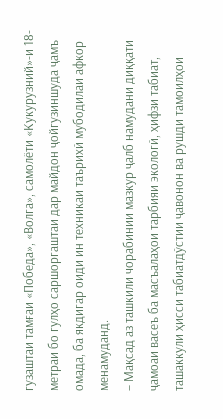гузаштаи тамғаи «Победа», «Волга», самолёти «Кукурузний»-и 18-метраи бо гулҳо саршоргаштаи дар майдон ҷойгузиншуда ҷамъ омада, ба якдигар оиди ин техникаи таърихӣ мубодилаи афкор менамуданд.
– Мақсад аз ташкили чорабинии мазкур ҷалб намудани диққати ҷамоаи васеъ ба масъалаҳои тарбияи экологӣ, ҳифзи табиат, ташаккули ҳисси табиатдӯстии ҷавонон ва рушди тамоилҳои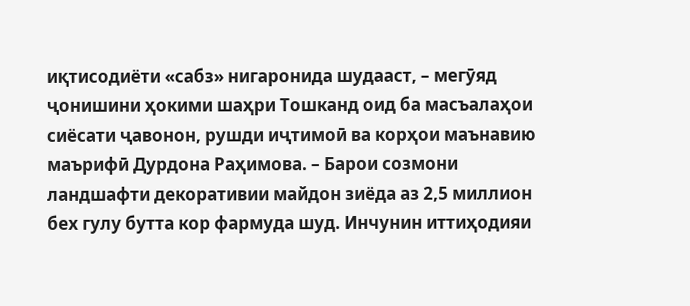иқтисодиёти «сабз» нигаронида шудааст, – мегӯяд ҷонишини ҳокими шаҳри Тошканд оид ба масъалаҳои сиёсати ҷавонон, рушди иҷтимоӣ ва корҳои маънавию маърифӣ Дурдона Раҳимова. – Барои созмони ландшафти декоративии майдон зиёда аз 2,5 миллион бех гулу бутта кор фармуда шуд. Инчунин иттиҳодияи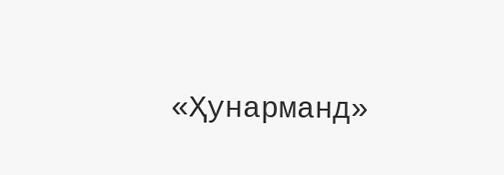«Ҳунарманд»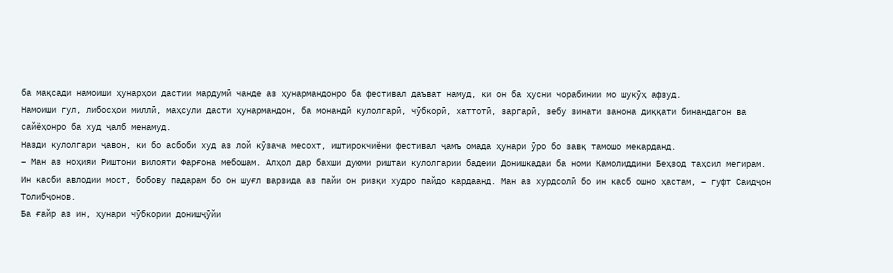ба мақсади намоиши ҳунарҳои дастии мардумӣ чанде аз ҳунармандонро ба фестивал даъват намуд, ки он ба ҳусни чорабинии мо шукӯҳ афзуд.
Намоиши гул, либосҳои миллӣ, маҳсули дасти ҳунармандон, ба монандӣ кулолгарӣ, чӯбкорӣ, хаттотӣ, заргарӣ, зебу зинати занона диққати бинандагон ва сайёҳонро ба худ ҷалб менамуд.
Назди кулолгари ҷавон, ки бо асбоби худ аз лой кӯзача месохт, иштирокчиёни фестивал ҷамъ омада ҳунари ӯро бо завқ тамошо мекарданд.
– Ман аз ноҳияи Риштони вилояти Фарғона мебошам. Алҳол дар бахши дуюми риштаи кулолгарии бадеии Донишкадаи ба номи Камолиддини Беҳзод таҳсил мегирам. Ин касби авлодии мост, бобову падарам бо он шуғл варзида аз пайи он ризқи худро пайдо кардаанд. Ман аз хурдсолӣ бо ин касб ошно ҳастам, – гуфт Саидҷон Толибҷонов.
Ба ғайр аз ин, ҳунари чӯбкории донишҷӯйи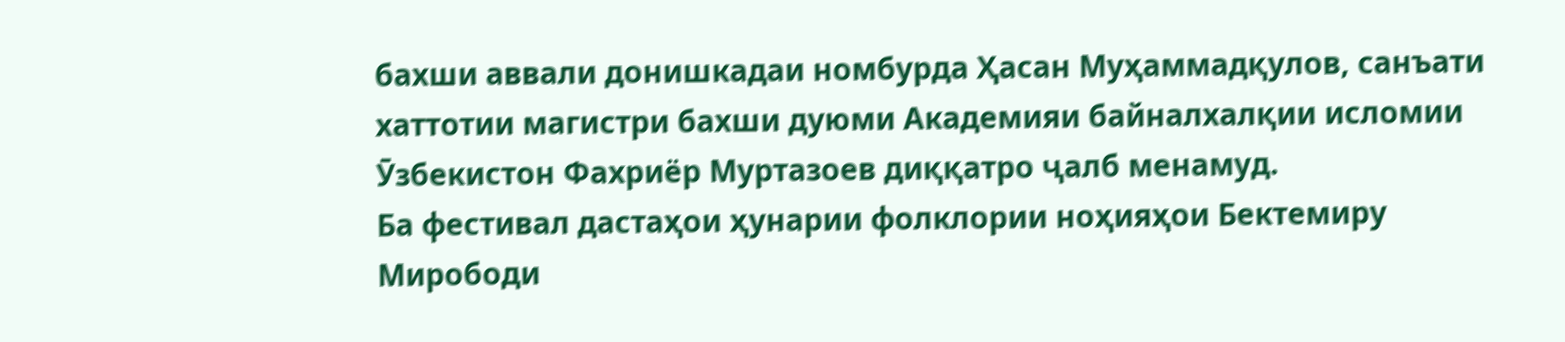бахши аввали донишкадаи номбурда Ҳасан Муҳаммадқулов, санъати хаттотии магистри бахши дуюми Академияи байналхалқии исломии Ӯзбекистон Фахриёр Муртазоев диққатро ҷалб менамуд.
Ба фестивал дастаҳои ҳунарии фолклории ноҳияҳои Бектемиру Мирободи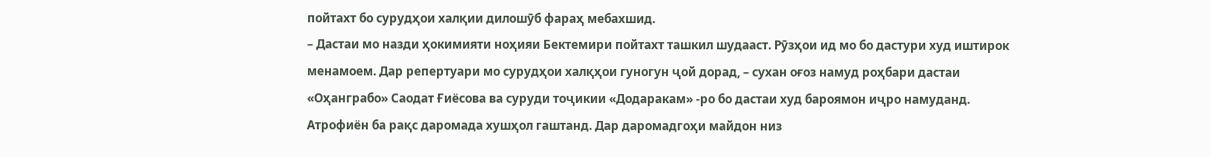пойтахт бо сурудҳои халқии дилошӯб фараҳ мебахшид.
– Дастаи мо назди ҳокимияти ноҳияи Бектемири пойтахт ташкил шудааст. Рӯзҳои ид мо бо дастури худ иштирок менамоем. Дар репертуари мо сурудҳои халқҳои гуногун ҷой дорад, – сухан оғоз намуд роҳбари дастаи «Оҳанграбо» Саодат Ғиёсова ва суруди тоҷикии «Додаракам» -ро бо дастаи худ бароямон иҷро намуданд. Атрофиён ба рақс даромада хушҳол гаштанд. Дар даромадгоҳи майдон низ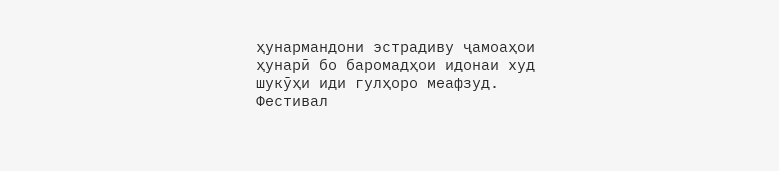ҳунармандони эстрадиву ҷамоаҳои ҳунарӣ бо баромадҳои идонаи худ шукӯҳи иди гулҳоро меафзуд.
Фестивал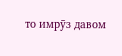то имрӯз давом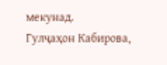мекунад.
Гулҷаҳон Кабирова,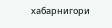хабарнигори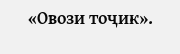«Овози тоҷик».